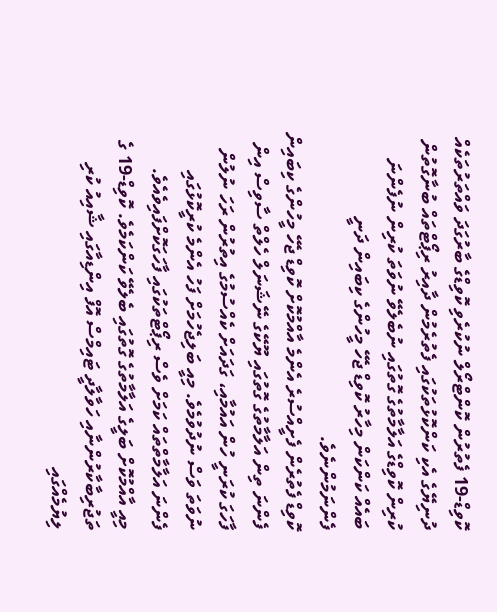ކޮވިޑް-19 ފެތުރުން ކޮންޓްރޯލް ނުކުރެވި ކޮވިޑްގެ ބާރުގަދަ ވައްތަރުތަކެއް ދުނިޔޭގެ އެކި ކަންކޮޅުތަކުގައި ފެތުރެމުން ދާއިރު ރިޕޯޓްތައް ބުނާގޮތުން ކުރިން ކޮވިޑްގެ އަލާމާތުގެ ގޮތުގައި ނުބެލެވޭ ނުވަތަ ކުރިން ނުފެންނަ ބައެއް ކަންކަން މިހާރު ކޮވިޑް ޖެހޭ މީހުންގެ ކިބައިން ދަނީ ފެންނަމުންނެވެ.
ކޮވިޑް ފެތުރެން ފެށީއްސުރެ އެންމެ އާއްމުކޮށް ކޮވިޑް ޖެހޭ މީހުންގެ ކިބައިން ފެންނަ ތިން އަލާމާތުގެ ގޮތުގައި ޔޫކޭގެ ނޭޝަނަލް ހެލްތް ސާވިސް އިން ފާހަގަ ކުރަނީ ހުން އައުމާއި، ގަދައަށް ކެއްސުމުގެ އިތުރުން ރަހަ ނުލުން ނުވަތަ ވަސް ނުދުވުމެވެ. މިއީ ބަލިޖެހުމަށް ފަހު އެންމެ ކުރީކޮޅުގައި ފެންނަ އަލާމާތްތައް ކަމަށް ވެސް ރިޕޯޓްތަކުގައި ފާހަގަކޮށްފައިވެއެވެ.
މިއީ އާއްމުކޮށް ބަލީގެ އަލާމާތުގެ ގޮތުގައި ބެލެވޭ ކަންކަމެވެ. ކޮވިޑް-19 ގެ ތަޖުރިބާކާރުންނާއި ހަވާލާދީ ޓައިމްސް އޮފް އިންޑިއާގައި ޝާއިއު ކުރި ލިޔުމެއްގައި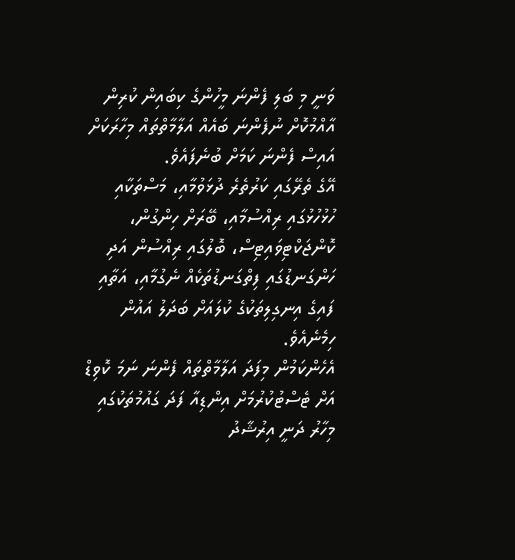ވަނީ މި ބަލި ފެންނަ މީހުންގެ ކިބައިން ކުރިން އާއްމުކޮށް ނުފެންނަ ބައެއް އަލާމާތްތައް މިހާރަކަށް އައިސް ފެންނަ ކަމަށް ބުނެފައެވެ.
އޭގެ ތެރޭގައި ކަރުތެރެ ދުޅަވުމާއި، މަސްތަކާއި ހުޅުހުޅުގައި ރިއްސުމާއި، ބޭރަށް ހިންގުން، ކޮންޖަކްޓިވައިޓިސް، ބޮލުގައި ރިއްސުން އަދި ހަންގަނޑުގައި ފިތްގަނޑުތަކެއް ނެގުމާއި، އަތާއި ފައިގެ އިނގިލިތަކުގެ ކުލައަށް ބަދަލު އައުން ހިމެނެއެވެ.
އެހެންކަމުން މިފަދަ އަލާމާތްތައް ފެންނަ ނަމަ ކޮވިޑް އަށް ޓެސްޓުކުރުމަށް އިންޑިއާ ފަދަ ގައުމުތަކުގައި މިހާރު ދަނީ އިރުޝާދު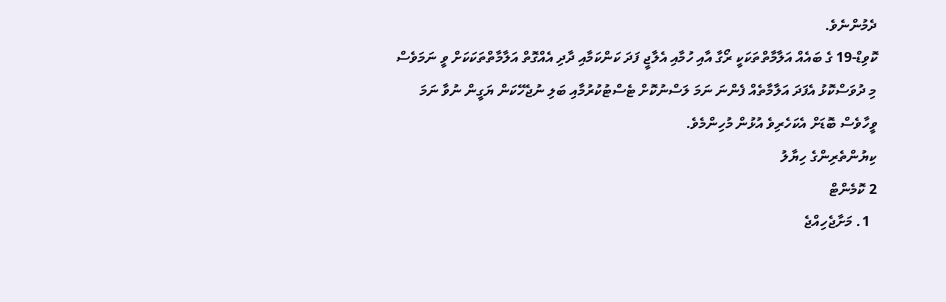ދެމުންނެވެ.
ކޮވިޑް-19 ގެ ބައެއް އަލާމާތްތަކަކީ ރޯގާ އާއި ހުމާއި އެލާޖީ ފަދަ ކަންކަމާއި ދާދި އެއްގޮތް އަލާމާތްތަކަކަށް ވީ ނަމަވެސް މި ދުވަސްކޮޅު އެފަދަ އަލާމާތެއް ފެންނަ ނަމަ ލަސްނުކޮށް ޓެސްޓުކުރުމާއި ބަލި ނުޖެހޭކަން ޔަގީން ނުވާ ނަމަ ވީހާވެސް ބޮޑަށް އެކަހެރިވެ އުޅުން މުހިންމެވެ.
ކިޔުންތެރިންގެ ހިޔާލު
2 ކޮމެންޓް
  1. މަށާޖެހިއްޖެ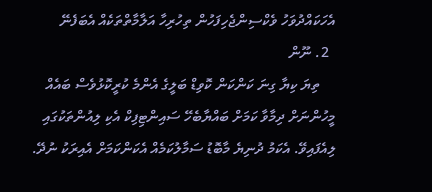އެހަކައްދުވަހު ވެކްސިންޖެހިފަހުން ތިހުރިހާ އަލާމާތްތަކެއް އެބަފެނޭ
  2. ނޫން
    ތިޔަ ކިޔާ ގިނަ ކަންކަން ކޮވިޑް ބަލީގެ އެންމެ ކުރީކޮޅުވެސް ބައެއް މީހުންނަށް ދިމާވާ ކަމަށް ބައްޔާބެހޭ ސައިންޓިފިކް އެކި ލިއުންތަކުގައި ލިއެފައިވޭ. އެކަމު ދުނިޔެ މާބޮޑު ސަމާލުކަމެއް އެކަންކަމަށް އެއިރަކު ނުދޭ.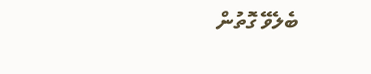ބެލެވޭ ގޮތުން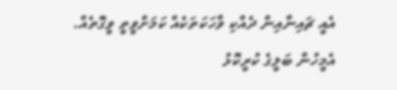އެއީ ޗައިނާއިން ދެއްކި ވާހަކަތަކެއް ކަމަށްވީތީ ވީގޮތެއް. އެމީހުން ބަލީގެ ކުރީކޮޅު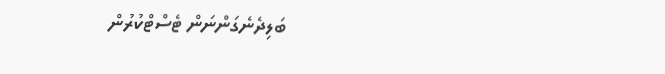ބަލިދެނެގަންނަން ޓެސްޓްކުރުން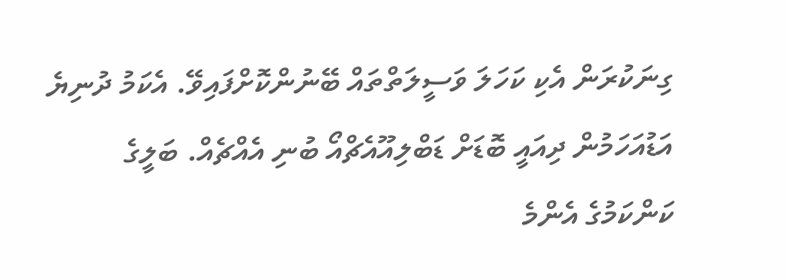ގިނަކުރަން އެކި ކަހަލަ ވަސީލަތްތައް ބޭނުންކޮށްފައިވޭ. އެކަމު ދުނިޔެ އަޑުއަހަމުން ދިއައީ ބޮޑަށް ޑަބްލިއޫއެޗްއޯ ބުނި އެއްޗެއް. ބަލީގެ ކަންކަމުގެ އެންމެ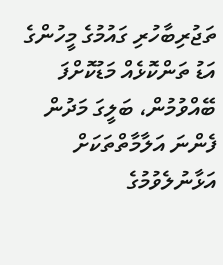ތަޖުރިބާހުރި ގައުމުގެ މީހުންގެ އަޑު ތަންކޮޅެއް މަޑުކޮށްފަ ބޭއްވުމުން، ބަލީގަ މަދުން ފެންނަ އަލާމާތްތަކަށް އަޅާނުލެވުމުގެ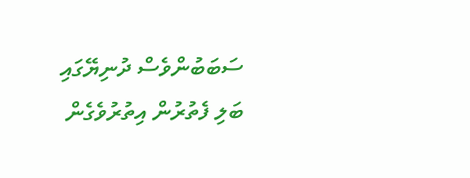ސަބަބުންވެސް ދުނިޔޭގައި ބަލި ފެތުރުން އިތުރުވެގެން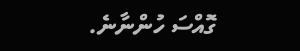ގޮއްސަ ހުންނާނެ.